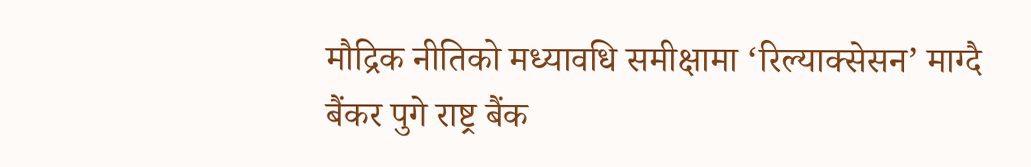मौद्रिक नीतिको मध्यावधि समीक्षामा ‘रिल्याक्सेसन’ माग्दै बैंकर पुगे राष्ट्र बैंक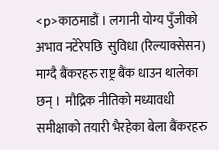<p>काठमाडौं । लगानी योग्य पुँजीको अभाव नटेरेपछि  सुविधा (रिल्याक्सेसन) माग्दै बैंकरहरु राष्ट्र बैंक धाउन थालेका छन् ।  मौद्रिक नीतिको मध्यावधी समीक्षाको तयारी भैरहेका बेला बैंकरहरु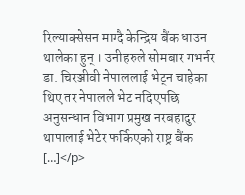रिल्याक्सेसन माग्दै केन्द्रिय बैंक धाउन थालेका हुन् । उनीहरुले सोमबार गभर्नर डा. चिरञ्जीवी नेपाललाई भेट्न चाहेका थिए तर नेपालले भेट नदिएपछि अनुसन्धान विभाग प्रमुख नरबहादुर थापालाई भेटेर फर्किएको राष्ट्र बैंक […]</p>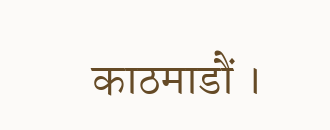काठमाडौं ।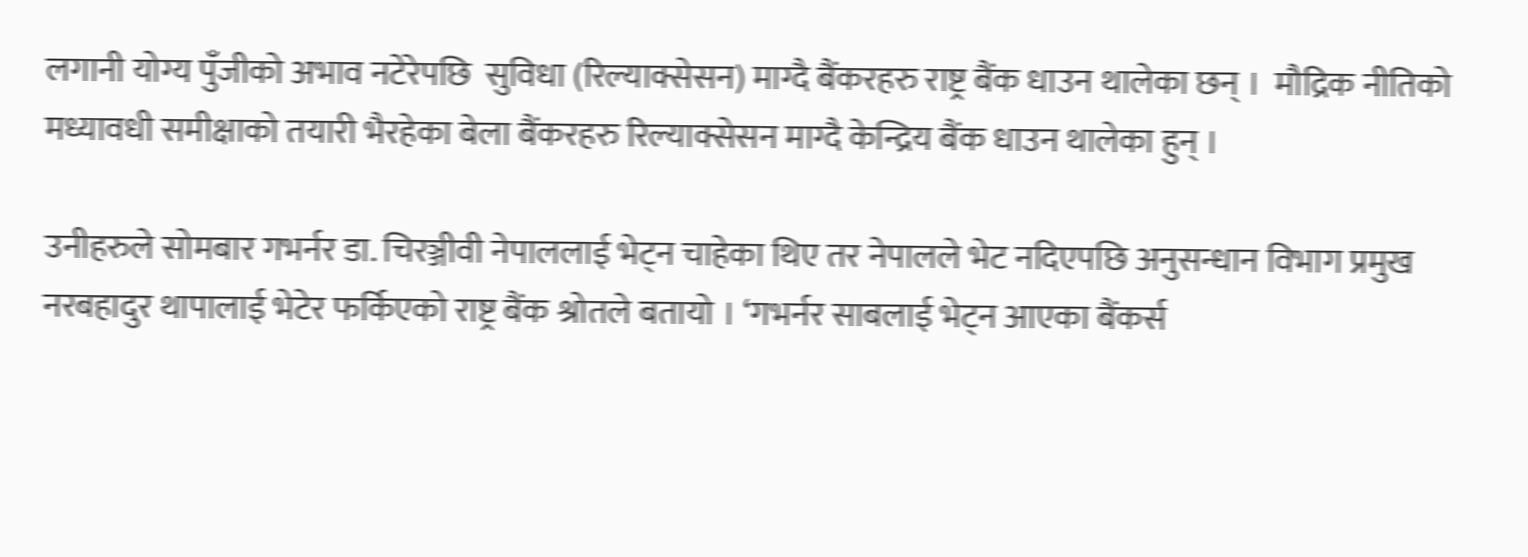लगानी योग्य पुँजीको अभाव नटेरेपछि  सुविधा (रिल्याक्सेसन) माग्दै बैंकरहरु राष्ट्र बैंक धाउन थालेका छन् ।  मौद्रिक नीतिको मध्यावधी समीक्षाको तयारी भैरहेका बेला बैंकरहरु रिल्याक्सेसन माग्दै केन्द्रिय बैंक धाउन थालेका हुन् ।

उनीहरुले सोमबार गभर्नर डा. चिरञ्जीवी नेपाललाई भेट्न चाहेका थिए तर नेपालले भेट नदिएपछि अनुसन्धान विभाग प्रमुख नरबहादुर थापालाई भेटेर फर्किएको राष्ट्र बैंक श्रोतले बतायो । ‘गभर्नर साबलाई भेट्न आएका बैंकर्स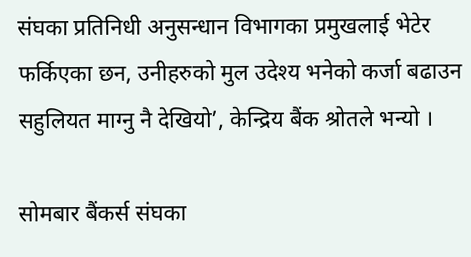संघका प्रतिनिधी अनुसन्धान विभागका प्रमुखलाई भेटेर फर्किएका छन, उनीहरुको मुल उदेश्य भनेको कर्जा बढाउन सहुलियत माग्नु नै देखियो’, केन्द्रिय बैंक श्रोतले भन्यो ।

सोमबार बैंकर्स संघका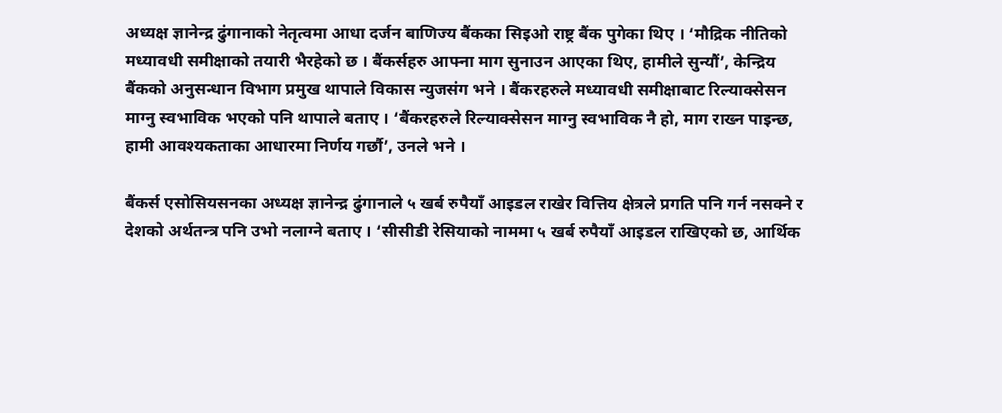अध्यक्ष ज्ञानेन्द्र ढुंगानाको नेतृत्वमा आधा दर्जन बाणिज्य बैंकका सिइओ राष्ट्र बैंक पुगेका थिए । ‘मौद्रिक नीतिको मध्यावधी समीक्षाको तयारी भैरहेको छ । बैंकर्सहरु आफ्ना माग सुनाउन आएका थिए, हामीले सुन्यौं’, केन्द्रिय बैंकको अनुसन्धान विभाग प्रमुख थापाले विकास न्युजसंग भने । बैंकरहरुले मध्यावधी समीक्षाबाट रिल्याक्सेसन माग्नु स्वभाविक भएको पनि थापाले बताए । ‘बैंकरहरुले रिल्याक्सेसन माग्नु स्वभाविक नै हो, माग राख्न पाइन्छ, हामी आवश्यकताका आधारमा निर्णय गर्छौ’, उनले भने ।

बैंकर्स एसोसियसनका अध्यक्ष ज्ञानेन्द्र ढुंगानाले ५ खर्ब रुपैयाँ आइडल राखेर वित्तिय क्षेत्रले प्रगति पनि गर्न नसक्ने र देशको अर्थतन्त्र पनि उभो नलाग्ने बताए । ‘सीसीडी रेसियाको नाममा ५ खर्ब रुपैयाँ आइडल राखिएको छ, आर्थिक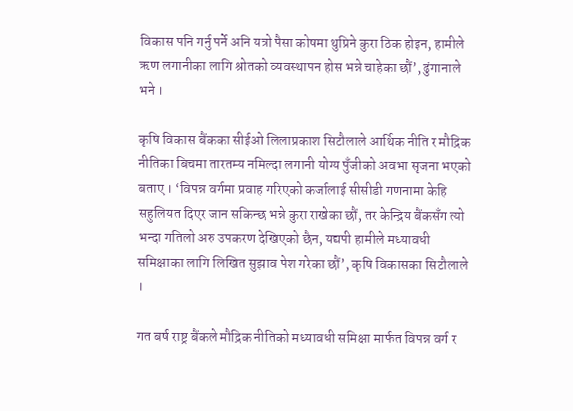विकास पनि गर्नु पर्ने अनि यत्रो पैसा कोषमा थुप्रिने कुरा ठिक होइन, हामीले ऋण लगानीका लागि श्रोतको व्यवस्थापन होस भन्ने चाहेका छौं’, ढुंगानाले भने ।

कृषि विकास बैंकका सीईओ लिलाप्रकाश सिटौलाले आर्थिक नीति र मौद्रिक नीतिका बिचमा तारतम्य नमिल्दा लगानी योग्य पुँजीको अवभा सृजना भएको बताए । ‘विपन्न वर्गमा प्रवाह गरिएको कर्जालाई सीसीडी गणनामा केहि सहुलियत दिएर जान सकिन्छ भन्ने कुरा राखेका छौं, तर केन्द्रिय बैंकसँग त्यो भन्दा गतिलो अरु उपकरण देखिएको छैन, यद्यपी हामीले मध्यावधी समिक्षाका लागि लिखित सुझाव पेश गरेका छौं’, कृषि विकासका सिटौलाले ।

गत बर्ष राष्ट्र बैंकले मौद्रिक नीतिको मध्यावधी समिक्षा मार्फत विपन्न वर्ग र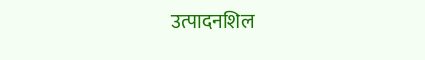उत्पादनशिल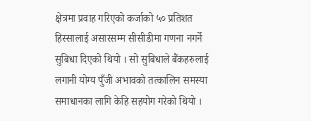क्षेत्रमा प्रवाह गरिएको कर्जाको ५० प्रतिशत हिस्सालाई असारसम्म सीसीडीमा गणना नगर्ने सुबिधा दिएको थियो । सो सुबिधाले बैंकहरुलाई लगानी योग्य पुँजी अभावको तत्कालिन समस्या समाधानका लागि केहि सहयोग गरेको थियो ।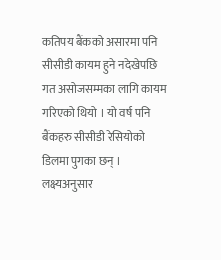कतिपय बैंकको असारमा पनि सीसीडी कायम हुने नदेखेपछि गत असोजसम्मका लागि कायम गरिएको थियो । यो वर्ष पनि बैंकहरु सीसीडी रेसियोको डिलमा पुगका छन् । लक्ष्यअनुसार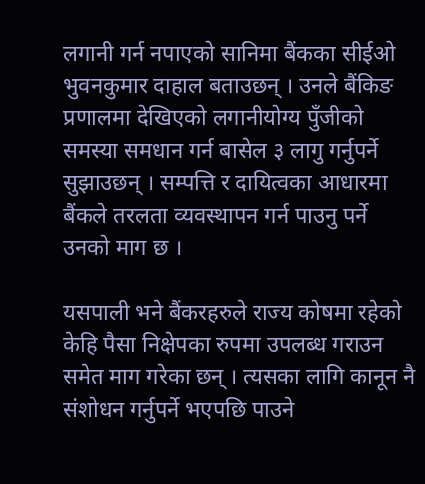लगानी गर्न नपाएको सानिमा बैंकका सीईओ भुवनकुमार दाहाल बताउछन् । उनले बैंकिङ प्रणालमा देखिएको लगानीयोग्य पुँजीको समस्या समधान गर्न बासेल ३ लागु गर्नुपर्ने सुझाउछन् । सम्पत्ति र दायित्वका आधारमा बैंकले तरलता व्यवस्थापन गर्न पाउनु पर्ने उनको माग छ ।

यसपाली भने बैंकरहरुले राज्य कोषमा रहेको केहि पैसा निक्षेपका रुपमा उपलब्ध गराउन समेत माग गरेका छन् । त्यसका लागि कानून नै संशोधन गर्नुपर्ने भएपछि पाउने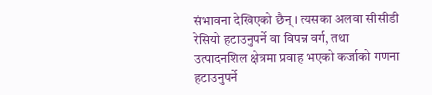संभावना देखिएको छैन् । त्यसका अलवा सीसीडी रेसियो हटाउनुपर्ने वा विपन्न वर्ग, तथा उत्पादनशिल क्षेत्रमा प्रवाह भएको कर्जाको गणना हटाउनुपर्ने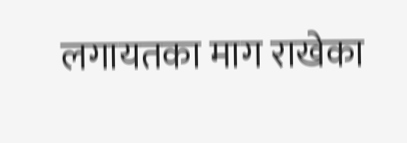लगायतका माग राखेका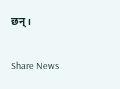छन् ।

Share News